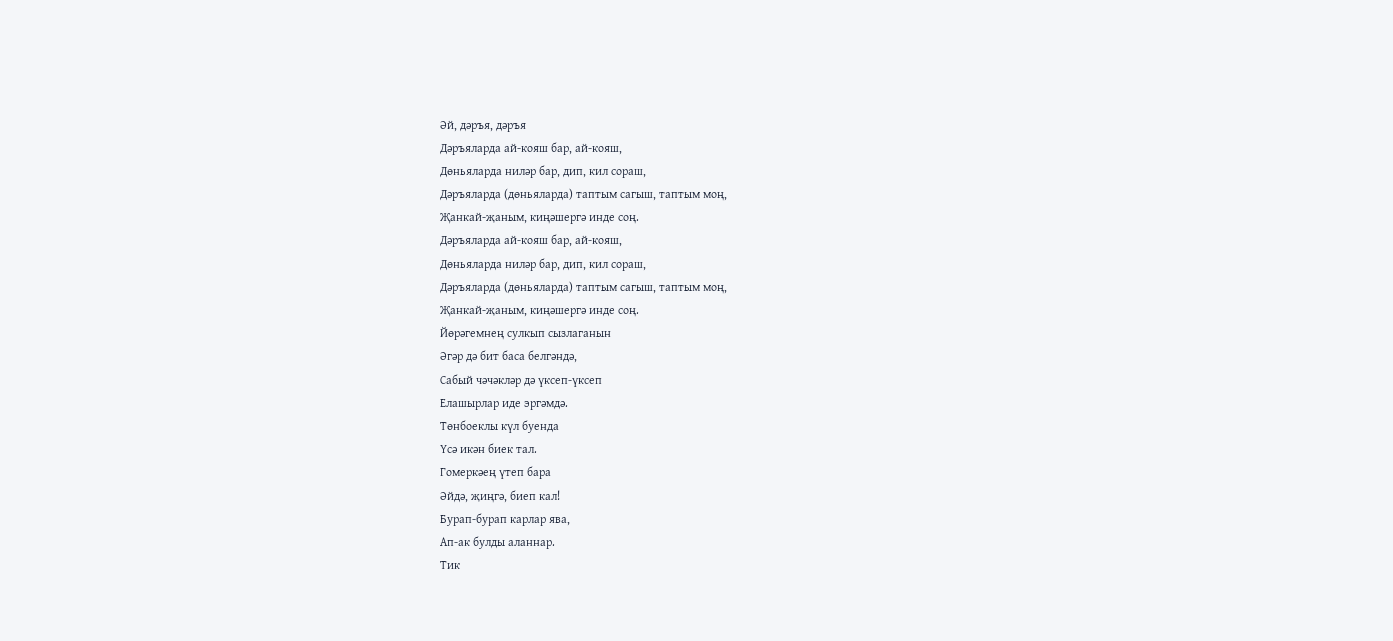Әй, дәръя, дәръя
Дәръяларда ай-кояш бар, ай-кояш,
Дөньяларда ниләр бар, дип, кил сораш,
Дәръяларда (дөньяларда) таптым сагыш, таптым моң,
Җанкай-җаным, киңәшергә инде соң.
Дәръяларда ай-кояш бар, ай-кояш,
Дөньяларда ниләр бар, дип, кил сораш,
Дәръяларда (дөньяларда) таптым сагыш, таптым моң,
Җанкай-җаным, киңәшергә инде соң.
Йөрәгемнең сулкып сызлаганын
Әгәр дә бит баса белгәндә,
Сабый чәчәкләр дә үксеп-үксеп
Елашырлар иде эргәмдә.
Төнбоеклы күл буенда
Үсә икән биек тал.
Гомеркәең үтеп бара
Әйдә, җиңгә, биеп кал!
Бурап-бурап карлар ява,
Ап-ак булды аланнар.
Тик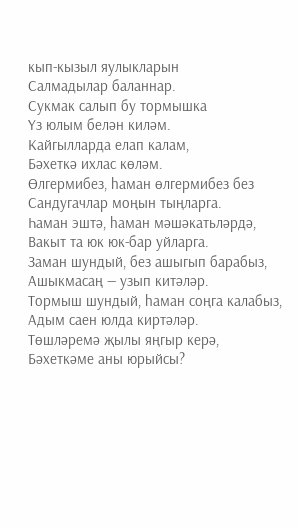кып-кызыл яулыкларын
Салмадылар баланнар.
Сукмак салып бу тормышка
Үз юлым белән киләм.
Кайгылларда елап калам,
Бәхеткә ихлас көләм.
Өлгермибез, һаман өлгермибез без
Сандугачлар моңын тыңларга.
Һаман эштә, һаман мәшәкатьләрдә,
Вакыт та юк юк-бар уйларга.
Заман шундый, без ашыгып барабыз,
Ашыкмасаң — узып китәләр.
Тормыш шундый, һаман соңга калабыз,
Адым саен юлда киртәләр.
Төшләремә җылы яңгыр керә,
Бәхеткәме аны юрыйсы?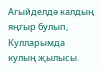Агыйделдә калдың яңгыр булып,
Кулларымда кулың җылысы.